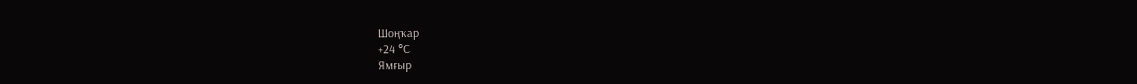Шоңҡар
+24 °С
Ямғыр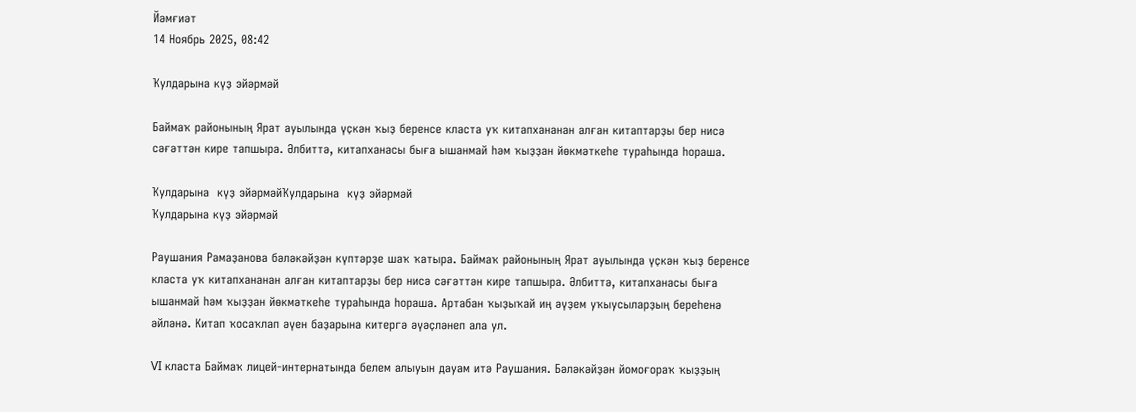Йәмғиәт
14 Ноябрь 2025, 08:42

Ҡулдарына күҙ эйәрмәй

Баймаҡ районының Ярат ауылында үҫкән ҡыҙ беренсе класта уҡ китапхананан алған китаптарҙы бер нисә сәғәттән кире тапшыра. Әлбиттә, китапханасы быға ышанмай һәм ҡыҙҙан йөкмәткеһе тураһында һораша.

Ҡулдарына  күҙ эйәрмәйҠулдарына  күҙ эйәрмәй
Ҡулдарына күҙ эйәрмәй

Раушания Рамаҙанова бәләкәйҙән күптәрҙе шаҡ ҡатыра. Баймаҡ районының Ярат ауылында үҫкән ҡыҙ беренсе класта уҡ китапхананан алған китаптарҙы бер нисә сәғәттән кире тапшыра. Әлбиттә, китапханасы быға ышанмай һәм ҡыҙҙан йөкмәткеһе тураһында һораша. Артабан ҡыҙыҡай иң әүҙем уҡыусыларҙың береһенә әйләнә. Китап ҡосаҡлап әүен баҙарына китергә әүәҫләнеп ала ул.

VI класта Баймаҡ лицей-интернатында белем алыуын дауам итә Раушания. Бәләкәйҙән йомоғораҡ ҡыҙҙың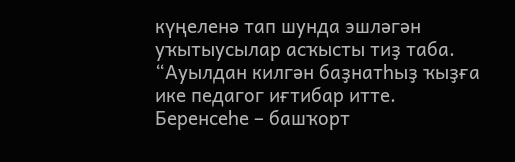күңеленә тап шунда эшләгән уҡытыусылар асҡысты тиҙ таба. “Ауылдан килгән баҙнатһыҙ ҡыҙға ике педагог иғтибар итте. Беренсеһе – башҡорт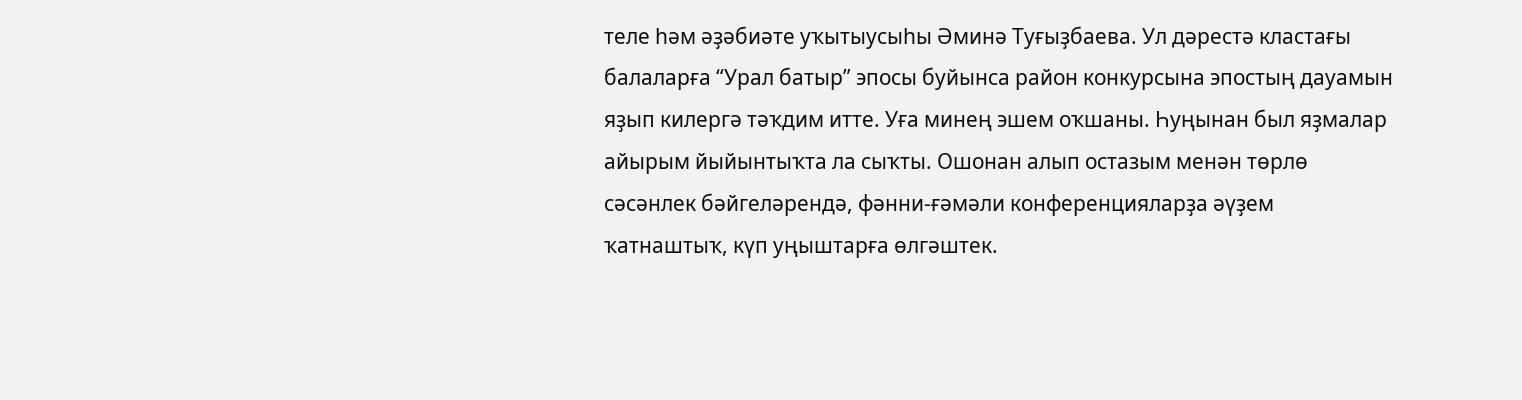теле һәм әҙәбиәте уҡытыусыһы Әминә Туғыҙбаева. Ул дәрестә кластағы балаларға “Урал батыр” эпосы буйынса район конкурсына эпостың дауамын яҙып килергә тәҡдим итте. Уға минең эшем оҡшаны. Һуңынан был яҙмалар айырым йыйынтыҡта ла сыҡты. Ошонан алып остазым менән төрлө сәсәнлек бәйгеләрендә, фәнни-ғәмәли конференцияларҙа әүҙем ҡатнаштыҡ, күп уңыштарға өлгәштек.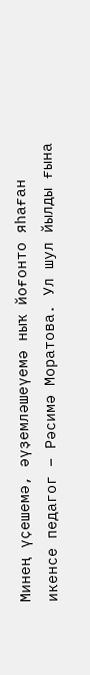Минең үҫешемә, әүҙемләшеүемә ныҡ йоғонто яһаған икенсе педагог – Рәсимә Моратова. Ул шул йылды ғына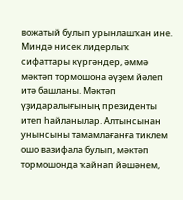вожатый булып урынлашҡан ине. Миндә нисек лидерлыҡ сифаттары күргәндер, әммә мәктәп тормошона әүҙем йәлеп итә башланы. Мәктәп үҙидаралығының президенты итеп һайланылар. Алтынсынан унынсыны тамамлағанға тиклем ошо вазифала булып, мәктәп тормошонда ҡайнап йәшәнем,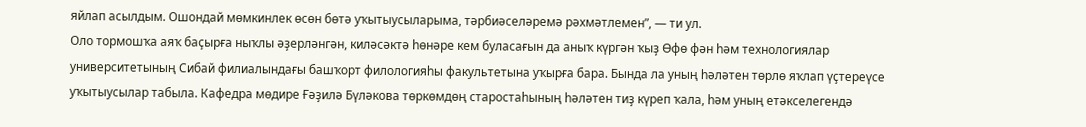яйлап асылдым. Ошондай мөмкинлек өсөн бөтә уҡытыусыларыма, тәрбиәселәремә рәхмәтлемен”, — ти ул.
Оло тормошҡа аяҡ баҫырға ныҡлы әҙерләнгән, киләсәктә һөнәре кем буласағын да аныҡ күргән ҡыҙ Өфө фән һәм технологиялар университетының Сибай филиалындағы башҡорт филологияһы факультетына уҡырға бара. Бында ла уның һәләтен төрлө яҡлап үҫтереүсе уҡытыусылар табыла. Кафедра мөдире Ғәҙилә Бүләкова төркөмдөң старостаһының һәләтен тиҙ күреп ҡала, һәм уның етәкселегендә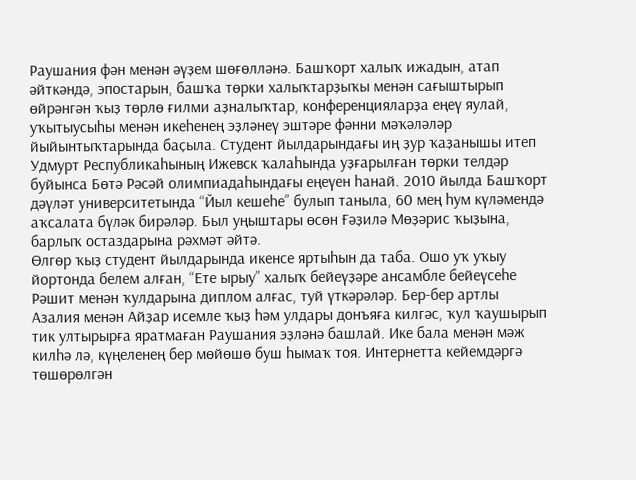Раушания фән менән әүҙем шөғөлләнә. Башҡорт халыҡ ижадын, атап әйткәндә, эпостарын, башҡа төрки халыҡтарҙыҡы менән сағыштырып өйрәнгән ҡыҙ төрлө ғилми аҙналыҡтар, конференцияларҙа еңеү яулай, уҡытыусыһы менән икеһенең эҙләнеү эштәре фәнни мәҡәләләр йыйынтыҡтарында баҫыла. Студент йылдарындағы иң ҙур ҡаҙанышы итеп Удмурт Республикаһының Ижевск ҡалаһында уҙғарылған төрки телдәр буйынса Бөтә Рәсәй олимпиадаһындағы еңеүен һанай. 2010 йылда Башҡорт дәүләт университетында “Йыл кешеһе” булып таныла, 60 мең һум күләмендә аҡсалата бүләк бирәләр. Был уңыштары өсөн Ғәҙилә Мөҙәрис ҡыҙына, барлыҡ остаздарына рәхмәт әйтә.
Өлгөр ҡыҙ студент йылдарында икенсе яртыһын да таба. Ошо уҡ уҡыу йортонда белем алған, “Ете ырыу” халыҡ бейеүҙәре ансамбле бейеүсеһе Рәшит менән ҡулдарына диплом алғас, туй үткәрәләр. Бер-бер артлы Азалия менән Айҙар исемле ҡыҙ һәм улдары донъяға килгәс, ҡул ҡаушырып тик ултырырға яратмаған Раушания эҙләнә башлай. Ике бала менән мәж килһә лә, күңеленең бер мөйөшө буш һымаҡ тоя. Интернетта кейемдәргә төшөрөлгән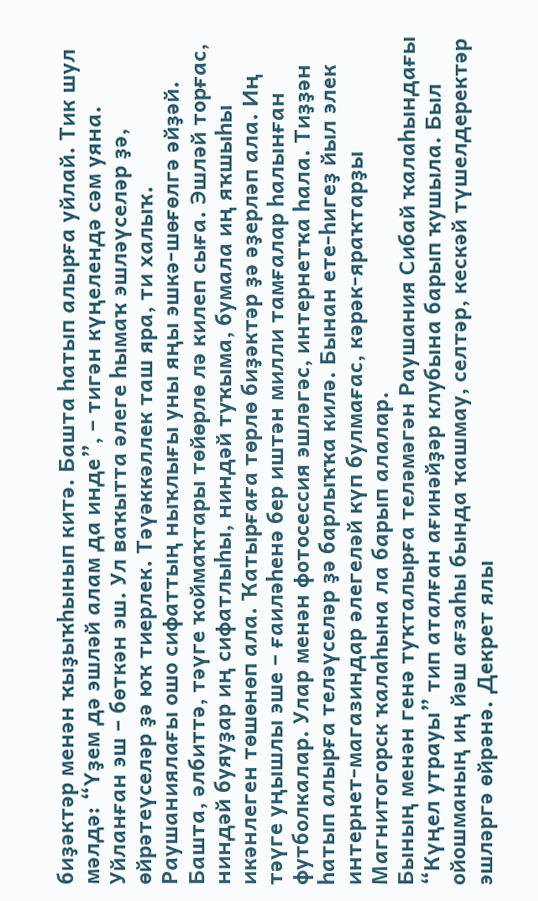биҙәктәр менән ҡыҙыҡһынып китә. Башта һатып алырға уйлай. Тик шул мәлдә: “Үҙем дә эшләй алам да инде”, – тигән күңелендә сәм уяна. Уйланған эш – бөткән эш. Ул ваҡытта әлеге һымаҡ эшләүселәр ҙә, өйрәтеүселәр ҙә юҡ тиерлек. Тәүәккәллек таш яра, ти халыҡ. Раушаниялағы ошо сифаттың ныҡлығы уны яңы эшкә-шөғөлгә әйҙәй. Башта, әлбиттә, тәүге ҡоймаҡтары төйөрлө лә килеп сыға. Эшләй торғас, ниндәй буяуҙар иң сифатлыһы, ниндәй туҡыма, бумала иң яҡшыһы икәнлеген төшөнөп ала. Ҡатырғаға төрлө биҙәктәр ҙә әҙерләп ала. Иң тәүге уңышлы эше – ғаиләһенә бер иштән милли тамғалар һалынған футболкалар. Улар менән фотосессия эшләгәс, интернетҡа һала. Тиҙҙән һатып алырға теләүселәр ҙә барлыҡҡа килә. Бынан ете-һигеҙ йыл элек интернет-магазиндар әлегеләй күп булмағас, кәрәк-яраҡтарҙы Магнитогорск ҡалаһына ла барып алалар.
Бының менән генә туҡталырға теләмәгән Раушания Сибай ҡалаһындағы “Күңел утрауы” тип аталған ағинәйҙәр клубына барып ҡушыла. Был ойошманың иң йәш ағзаһы бында ҡашмау, селтәр, кескәй түшелдеректәр эшләргә өйрәнә. Декрет ялы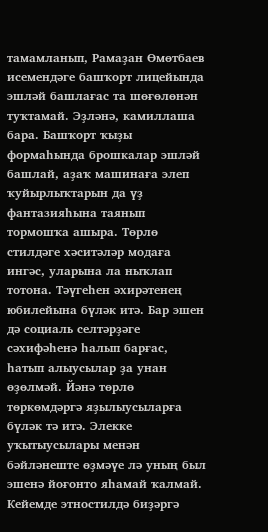тамамланып, Рамаҙан Өмөтбаев исемендәге башҡорт лицейында эшләй башлағас та шөғөлөнән туҡтамай. Эҙләнә, камиллаша бара. Башҡорт ҡыҙы формаһында брошкалар эшләй башлай, аҙаҡ машинаға элеп ҡуйырлыҡтарын да үҙ фантазияһына таянып тормошҡа ашыра. Төрлө стилдәге хәситәләр модаға ингәс, уларына ла ныҡлап тотона. Тәүгеһен әхирәтенең юбилейына бүләк итә. Бар эшен дә социаль селтәрҙәге сәхифәһенә һалып барғас, һатып алыусылар ҙа унан өҙөлмәй. Йәнә төрлө төркөмдәргә яҙылыусыларға бүләк тә итә. Элекке уҡытыусылары менән бәйләнеште өҙмәүе лә уның был эшенә йоғонто яһамай ҡалмай. Кейемде этностилдә биҙәргә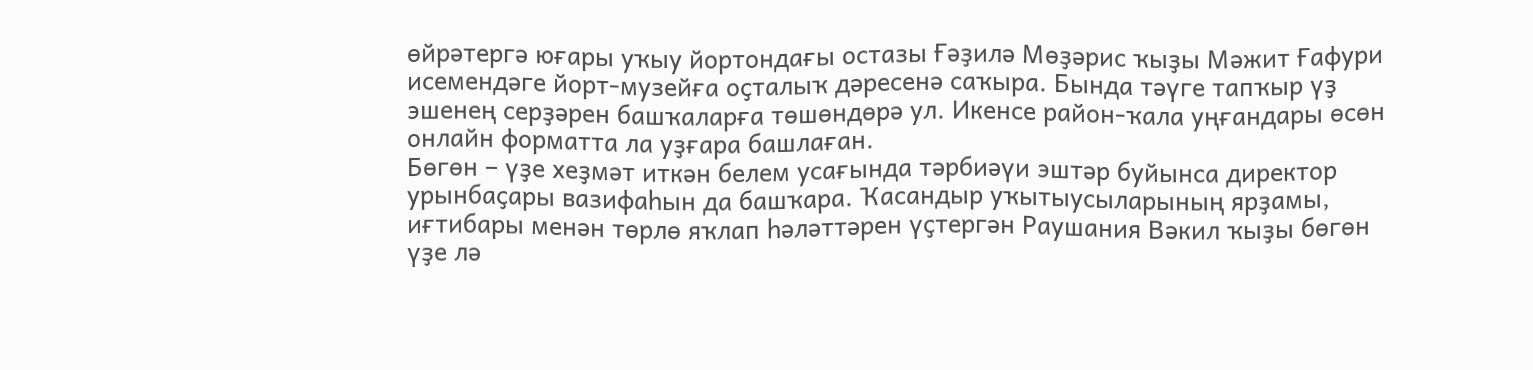өйрәтергә юғары уҡыу йортондағы остазы Ғәҙилә Мөҙәрис ҡыҙы Мәжит Ғафури исемендәге йорт-музейға оҫталыҡ дәресенә саҡыра. Бында тәүге тапҡыр үҙ эшенең серҙәрен башҡаларға төшөндөрә ул. Икенсе район-ҡала уңғандары өсөн онлайн форматта ла уҙғара башлаған.
Бөгөн – үҙе хеҙмәт иткән белем усағында тәрбиәүи эштәр буйынса директор урынбаҫары вазифаһын да башҡара. Ҡасандыр уҡытыусыларының ярҙамы, иғтибары менән төрлө яҡлап һәләттәрен үҫтергән Раушания Вәкил ҡыҙы бөгөн үҙе лә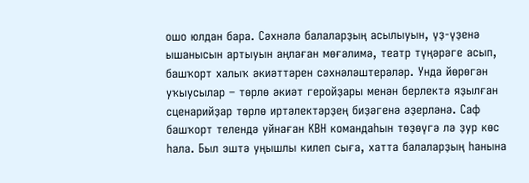ошо юлдан бара. Сәхнәлә балаларҙың асылыуын, үҙ-үҙенә ышанысын артыуын аңлаған мөғәлимә, театр түңәрәге асып, башҡорт халыҡ әкиәттәрен сәхнәләштерәләр. Унда йөрөгән уҡыусылар – төрлө әкиәт геройҙары менән берлектә яҙылған сценарийҙар төрлө иртәлектәрҙең биҙәгенә әҙерләнә. Саф башҡорт телендә уйнаған КВН командаһын төҙөүгә лә ҙур көс һала. Был эштә уңышлы килеп сыға, хатта балаларҙың һанына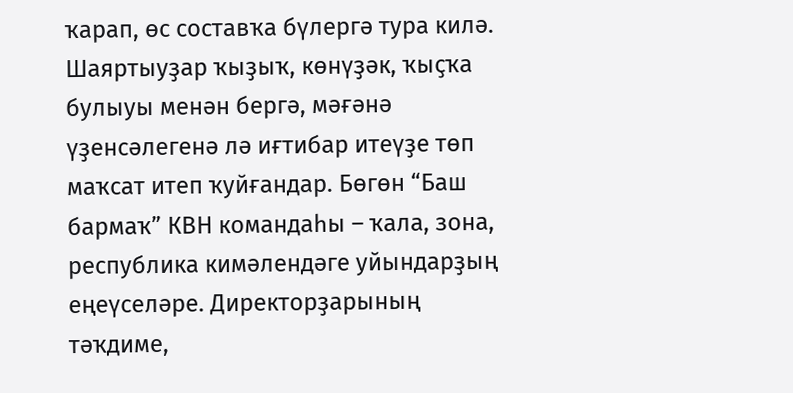ҡарап, өс составҡа бүлергә тура килә. Шаяртыуҙар ҡыҙыҡ, көнүҙәк, ҡыҫҡа булыуы менән бергә, мәғәнә үҙенсәлегенә лә иғтибар итеүҙе төп маҡсат итеп ҡуйғандар. Бөгөн “Баш бармаҡ” КВН командаһы – ҡала, зона, республика кимәлендәге уйындарҙың еңеүселәре. Директорҙарының тәҡдиме,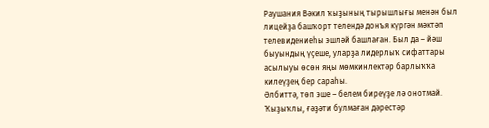Раушания Вәкил ҡыҙының тырышлығы менән был лицейҙа башҡорт телендә донъя күргән мәктәп телевидениеһы эшләй башлаған. Был да – йәш быуындың үҫеше, уларҙа лидерлыҡ сифаттары асылыуы өсөн яңы мөмкинлектәр барлыҡҡа килеүҙең бер сараһы.
Әлбиттә, төп эше – белем биреүҙе лә онотмай. Ҡыҙыҡлы, ғәҙәти булмаған дәрестәр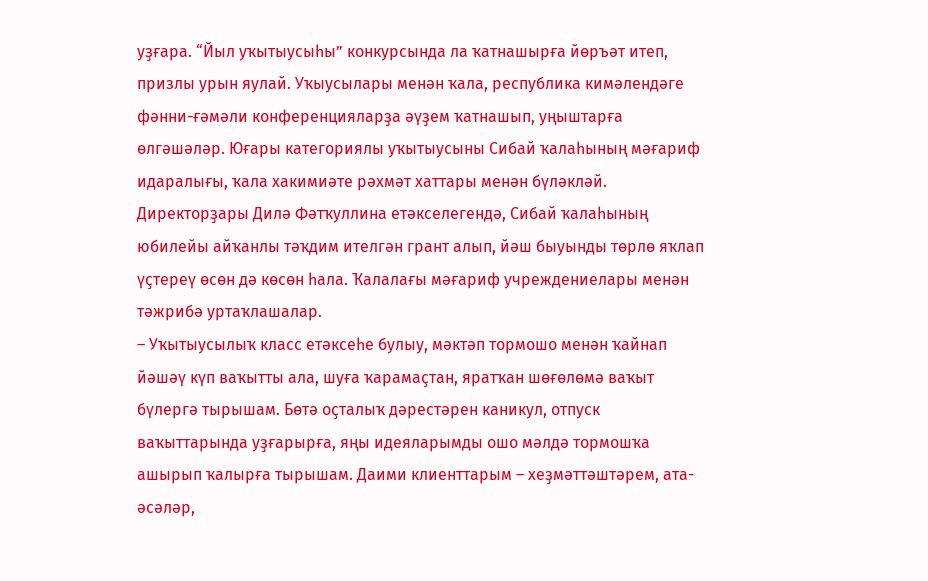уҙғара. “Йыл уҡытыусыһы” конкурсында ла ҡатнашырға йөръәт итеп, призлы урын яулай. Уҡыусылары менән ҡала, республика кимәлендәге фәнни-ғәмәли конференцияларҙа әүҙем ҡатнашып, уңыштарға өлгәшәләр. Юғары категориялы уҡытыусыны Сибай ҡалаһының мәғариф идаралығы, ҡала хакимиәте рәхмәт хаттары менән бүләкләй. Директорҙары Дилә Фәтҡуллина етәкселегендә, Сибай ҡалаһының юбилейы айҡанлы тәҡдим ителгән грант алып, йәш быуынды төрлө яҡлап үҫтереү өсөн дә көсөн һала. Ҡалалағы мәғариф учреждениелары менән тәжрибә уртаҡлашалар.
– Уҡытыусылыҡ класс етәксеһе булыу, мәктәп тормошо менән ҡайнап йәшәү күп ваҡытты ала, шуға ҡарамаҫтан, яратҡан шөғөлөмә ваҡыт бүлергә тырышам. Бөтә оҫталыҡ дәрестәрен каникул, отпуск ваҡыттарында уҙғарырға, яңы идеяларымды ошо мәлдә тормошҡа ашырып ҡалырға тырышам. Даими клиенттарым – хеҙмәттәштәрем, ата-әсәләр,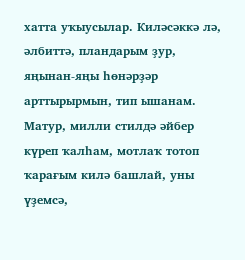хатта уҡыусылар. Киләсәккә лә, әлбиттә, пландарым ҙур, яңынан-яңы һөнәрҙәр арттырырмын, тип ышанам. Матур, милли стилдә әйбер күреп ҡалһам, мотлаҡ тотоп ҡарағым килә башлай, уны үҙемсә,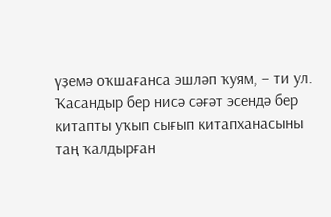үҙемә оҡшағанса эшләп ҡуям, – ти ул.
Ҡасандыр бер нисә сәғәт эсендә бер китапты уҡып сығып китапханасыны таң ҡалдырған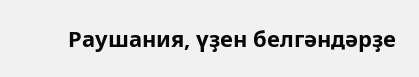Раушания, үҙен белгәндәрҙе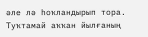әле лә һоҡландырып тора. Туҡтамай аҡҡан йылғаның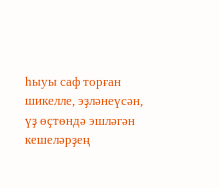һыуы саф торған шикелле, эҙләнеүсән, үҙ өҫтөндә эшләгән кешеләрҙең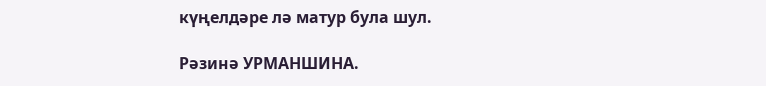күңелдәре лә матур була шул.

Рәзинә УРМАНШИНА.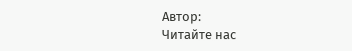Автор:
Читайте нас